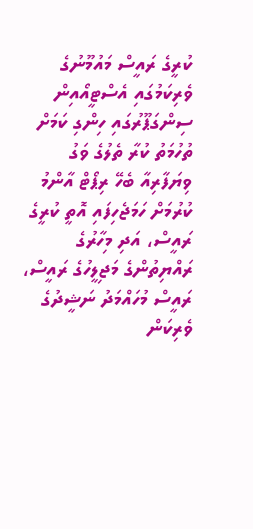ކުރީގެ ރައީސް މައުމޫނުގެ ވެރިކަމުގައި އެސްޓީއޯއިން ސިންގަޕޫރުގައި ހިންގި ކަމަށް ތުހުމަތު ކުރާ ތެލުގެ ވަގު ވިޔަފާރިއާ ބެހޭ ރިޕޯޓް އާންމު ކުރުމަށް ހަމަޖެހިފައި އޮތީ ކުރީގެ ރައީސް، އަދި މިހާރުގެ ރައްޔިތުންގެ މަޖިލީހުގެ ރައީސް، ރައީސް މުހައްމަދު ނަޝީދުގެ ވެރިކަން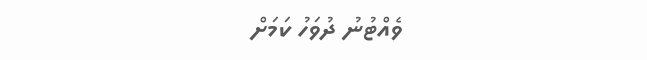ވެއްޓުނު ދުވަހު ކަމަށް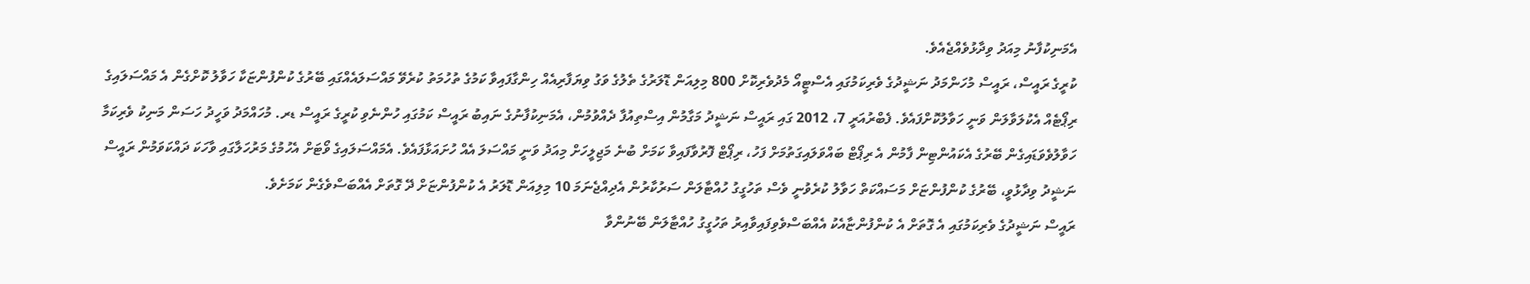އެމަނިކުފާނު މިއަދު ވިދާޅުވެއްޖެއެވެ.
ކުރީގެ ރައީސް، ރައީސް މުހަންމަދު ނަޝީދުގެ ވެރިކަމުގައި އެސްޓީއޯ މެދުވެރިކޮށް 800 މިލިއަން ޑޮލަރުގެ ތެލުގެ ވަގު ވިޔަފާރިއެއް ހިންގާފައިވާ ކަމުގެ ތުހުމަތު ކުރެވޭ މައްސަލައެއްގައި ބޭރުގެ ކުންފުންޏަކާ ހަވާލު ކޮށްގެން އެ މައްސަލައިގެ ރިޕޯޓެއް އެކުލަވާލަން ވަނީ ހަވާލުކޮށްފައެވެ. ފެބްރުއަރީ 7، 2012 ގައި ރައީސް ނަޝީދު މަގާމުން އިސްތިއުފާ ދެއްވުމުން، އެމަނިކުފާނުގެ ނައިބު ރައީސް ކަމުގައި ހުންނެވި ކުރީގެ ރައީސް ޑރ. މުހައްމަދު ވަހީދު ހަސަން މަނިކު ވެރިކަމާ ހަވާލުވެވަޑައިގެން ބޭރުގެ އެކައުންޓިން ފާމުން އެ ރިޕޯޓް ބައްވަލައިގަތުމަށް ފަހު، ރިޕޯޓް ފޮރުވާފައިވާ ކަމަށް ބުނެ މަޖިލީހަށް މިއަދު ވަނީ މައްސަލަ އެއް ހުށައަޅާފައެވެ. އެމައްސަލައިގެ ވޯޓަށް އެހުމުގެ މަރުހަލާގައި ވާހަކަ ދައްކަވަމުން ރައީސް ނަޝީދު ވިދާޅުވީ، ބޭރުގެ ކުންފުންޏަށް މަސައްކަތް ހަވާލު ކުރެވުނީ ވެސް ތަހުގީގު ހުއްޓާލަން ސަރުކާރުން އެދިއްޖެނަމަ 10 މިލިއަން ޑޮލަރު އެ ކުންފުންޏަށް ދޭ ގޮތަށް އެއްބަސްވެގެން ކަމަށެވެ.
ރައީސް ނަޝީދުގެ ވެރިކަމުގައި އެ ގޮތަށް އެ ކުންފުންޏާއެކު އެއްބަސްވެވިފައިވާއިރު ތަހުގީގު ހުއްޓާލަން ބޭނުންވާ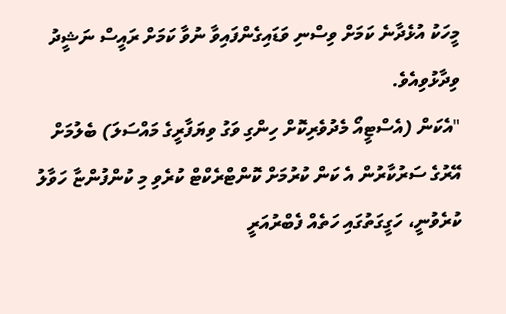މީހަކު އުޅެދާނެ ކަމަށް ވިސްނި ވަޑައިގެންފައިވާ ނުވާ ކަމަށް ރައީސް ނަޝީދު ވިދާޅުވިއެވެ.
"އެކަން (އެސްޓީއޯ މެދުވެރިކޮށް ހިންގި ވަގު ވިޔަފާރީގެ މައްސަލަ) ބެލުމަށް އޭރުގެ ސަރުކާރުން އެ ކަން ކުރުމަށް ކޮންޓްރެކްޓް ކުރެވި މި ކުންފުންޏާ ހަވާލު ކުރެވުނީ، ހަގީގަތުގައި ހަތެއް ފެބްރުއަރީ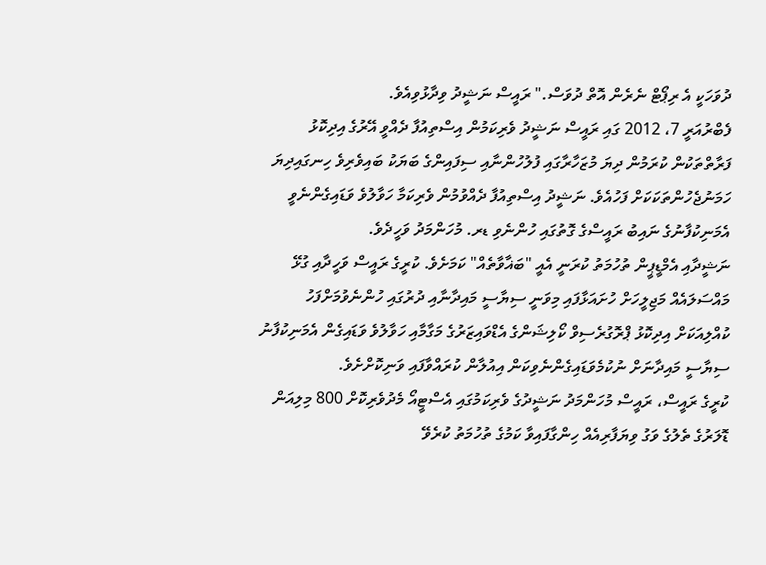ދުވަހަކީ އެ ރިޕޯޓް ނެރެން އޮތް ދުވަސް." ރައީސް ނަޝީދު ވިދާޅުވިއެވެ.
ފެބްރުއަރީ 7، 2012 ގައި ރައީސް ނަޝީދު ވެރިކަމުން އިސްތިއުފާ ދެއްވީ އޭރުގެ އިދިކޮޅު ފަރާތްތަކުން ކުރަމުން ދިޔަ މުޒަހާރާގައި ފުލުހުންނާއި ސިފައިންގެ ބަޔަކު ބައިވެރިވެ ހިނގައިދިޔަ ހަމަނުޖެހުންތަކަކަށް ފަހުއެވެ. ނަޝީދު އިސްތިއުފާ ދެއްވުމުން ވެރިކަމާ ހަވާލުވެ ވަޑައިގެންނެވީ އެމަނިކުފާނުގެ ނައިބު ރައީސްގެ ގޮތުގައި ހުންނެވި ޑރ. މުހަންމަދު ވަހީދެވެ.
ނަޝީދާއި އެމްޑީޕީން ތުހުމަތު ކުރަނީ އެއީ "ބަޣާވާތެއް" ކަމަށެވެ. ކުރީގެ ރައީސް ވަހީދާއި ގުޅޭ މައްސަލައެއް މަޖިލީހަށް ހުށައަޅާފައި މިވަނީ ސިޔާސީ މައިދާނާއި ދުރުގައި ހުންނެވުމަށްފަހު ކުއްލިއަކަށް އިދިކޮޅު ޕްރޮގުރެސިވް ކޯލިޝަންގެ އެޑްވައިޒަރުގެ މަގާމާއި ހަވާލުވެ ވަޑައިގެން އެމަނިކުފާނު ސިޔާސީ މައިދާނަށް ނުކުމެވަޑައިގެންނެވިކަން އިއުލާން ކުރައްވާފައި ވަނިކޮށްށެވެ.
ކުރީގެ ރައީސް، ރައީސް މުހަންމަދު ނަޝީދުގެ ވެރިކަމުގައި އެސްޓީއޯ މެދުވެރިކޮށް 800 މިލިއަން ޑޮލަރުގެ ތެލުގެ ވަގު ވިޔަފާރިއެއް ހިންގާފައިވާ ކަމުގެ ތުހުމަތު ކުރެވޭ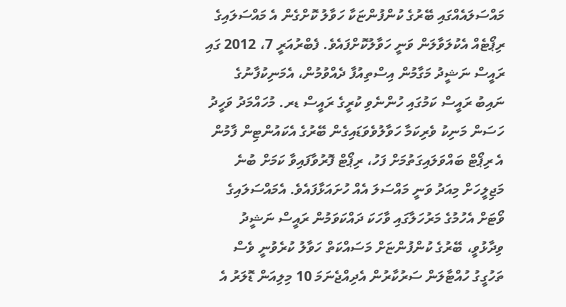މައްސަލައެއްގައި ބޭރުގެ ކުންފުންޏަކާ ހަވާލު ކޮށްގެން އެ މައްސަލައިގެ ރިޕޯޓެއް އެކުލަވާލަން ވަނީ ހަވާލުކޮށްފައެވެ. ފެބްރުއަރީ 7، 2012 ގައި ރައީސް ނަޝީދު މަގާމުން އިސްތިއުފާ ދެއްވުމުން، އެމަނިކުފާނުގެ ނައިބު ރައީސް ކަމުގައި ހުންނެވި ކުރީގެ ރައީސް ޑރ. މުހައްމަދު ވަހީދު ހަސަން މަނިކު ވެރިކަމާ ހަވާލުވެވަޑައިގެން ބޭރުގެ އެކައުންޓިން ފާމުން އެ ރިޕޯޓް ބައްވަލައިގަތުމަށް ފަހު، ރިޕޯޓް ފޮރުވާފައިވާ ކަމަށް ބުނެ މަޖިލީހަށް މިއަދު ވަނީ މައްސަލަ އެއް ހުށައަޅާފައެވެ. އެމައްސަލައިގެ ވޯޓަށް އެހުމުގެ މަރުހަލާގައި ވާހަކަ ދައްކަވަމުން ރައީސް ނަޝީދު ވިދާޅުވީ، ބޭރުގެ ކުންފުންޏަށް މަސައްކަތް ހަވާލު ކުރެވުނީ ވެސް ތަހުގީގު ހުއްޓާލަން ސަރުކާރުން އެދިއްޖެނަމަ 10 މިލިއަން ޑޮލަރު އެ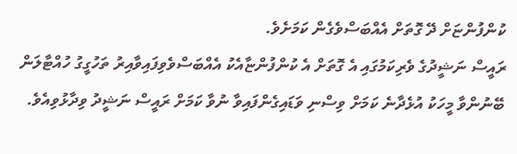ކުންފުންޏަށް ދޭ ގޮތަށް އެއްބަސްވެގެން ކަމަށެވެ.
ރައީސް ނަޝީދުގެ ވެރިކަމުގައި އެ ގޮތަށް އެ ކުންފުންޏާއެކު އެއްބަސްވެވިފައިވާއިރު ތަހުގީގު ހުއްޓާލަން ބޭނުންވާ މީހަކު އުޅެދާނެ ކަމަށް ވިސްނި ވަޑައިގެންފައިވާ ނުވާ ކަމަށް ރައީސް ނަޝީދު ވިދާޅުވިއެވެ.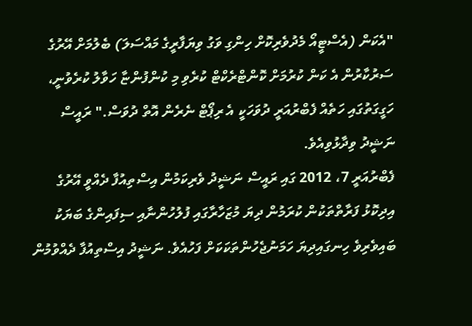"އެކަން (އެސްޓީއޯ މެދުވެރިކޮށް ހިންގި ވަގު ވިޔަފާރީގެ މައްސަލަ) ބެލުމަށް އޭރުގެ ސަރުކާރުން އެ ކަން ކުރުމަށް ކޮންޓްރެކްޓް ކުރެވި މި ކުންފުންޏާ ހަވާލު ކުރެވުނީ، ހަގީގަތުގައި ހަތެއް ފެބްރުއަރީ ދުވަހަކީ އެ ރިޕޯޓް ނެރެން އޮތް ދުވަސް." ރައީސް ނަޝީދު ވިދާޅުވިއެވެ.
ފެބްރުއަރީ 7، 2012 ގައި ރައީސް ނަޝީދު ވެރިކަމުން އިސްތިއުފާ ދެއްވީ އޭރުގެ އިދިކޮޅު ފަރާތްތަކުން ކުރަމުން ދިޔަ މުޒަހާރާގައި ފުލުހުންނާއި ސިފައިންގެ ބަޔަކު ބައިވެރިވެ ހިނގައިދިޔަ ހަމަނުޖެހުންތަކަކަށް ފަހުއެވެ. ނަޝީދު އިސްތިއުފާ ދެއްވުމުން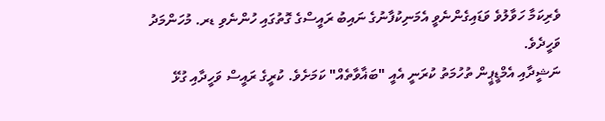ވެރިކަމާ ހަވާލުވެ ވަޑައިގެންނެވީ އެމަނިކުފާނުގެ ނައިބު ރައީސްގެ ގޮތުގައި ހުންނެވި ޑރ. މުހަންމަދު ވަހީދެވެ.
ނަޝީދާއި އެމްޑީޕީން ތުހުމަތު ކުރަނީ އެއީ "ބަޣާވާތެއް" ކަމަށެވެ. ކުރީގެ ރައީސް ވަހީދާއި ގުޅޭ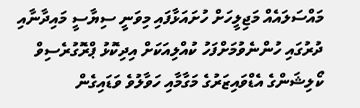މައްސަލައެއް މަޖިލީހަށް ހުށައަޅާފައި މިވަނީ ސިޔާސީ މައިދާނާއި ދުރުގައި ހުންނެވުމަށްފަހު ކުއްލިއަކަށް އިދިކޮޅު ޕްރޮގުރެސިވް ކޯލިޝަންގެ އެޑްވައިޒަރުގެ މަގާމާއި ހަވާލުވެ ވަޑައިގެން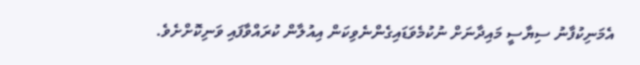އެމަނިކުފާނު ސިޔާސީ މައިދާނަށް ނުކުމެވަޑައިގެންނެވިކަން އިއުލާން ކުރައްވާފައި ވަނިކޮށްށެވެ.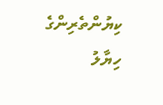ކިޔުންތެރިންގެ ހިޔާލު